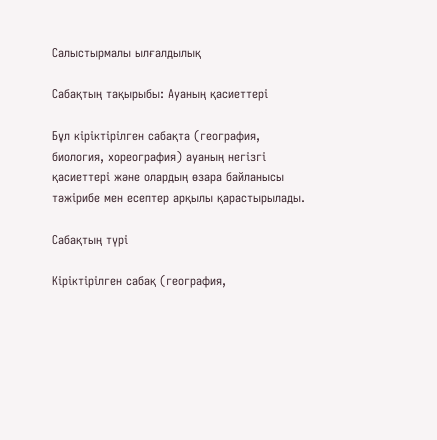Салыстырмалы ылғалдылық

Сабақтың тақырыбы: Ауаның қасиеттері

Бұл кіріктірілген сабақта (география, биология, хореография) ауаның негізгі қасиеттері және олардың өзара байланысы тәжірибе мен есептер арқылы қарастырылады.

Сабақтың түрі

Кіріктірілген сабақ (география,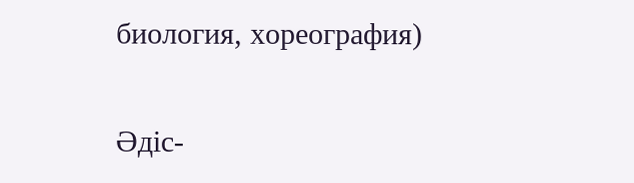биология, хореография)

Әдіс-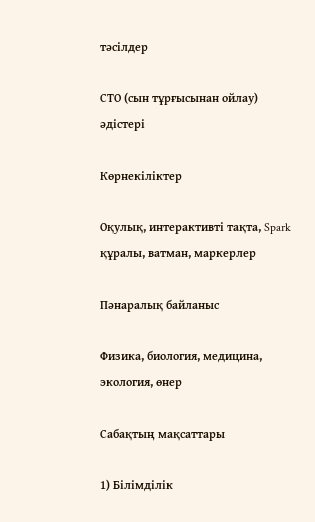тәсілдер

СТО (сын тұрғысынан ойлау) әдістері

Көрнекіліктер

Оқулық, интерактивті тақта, Spark құралы, ватман, маркерлер

Пәнаралық байланыс

Физика, биология, медицина, экология, өнер

Сабақтың мақсаттары

1) Білімділік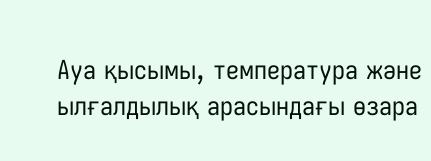Ауа қысымы, температура және ылғалдылық арасындағы өзара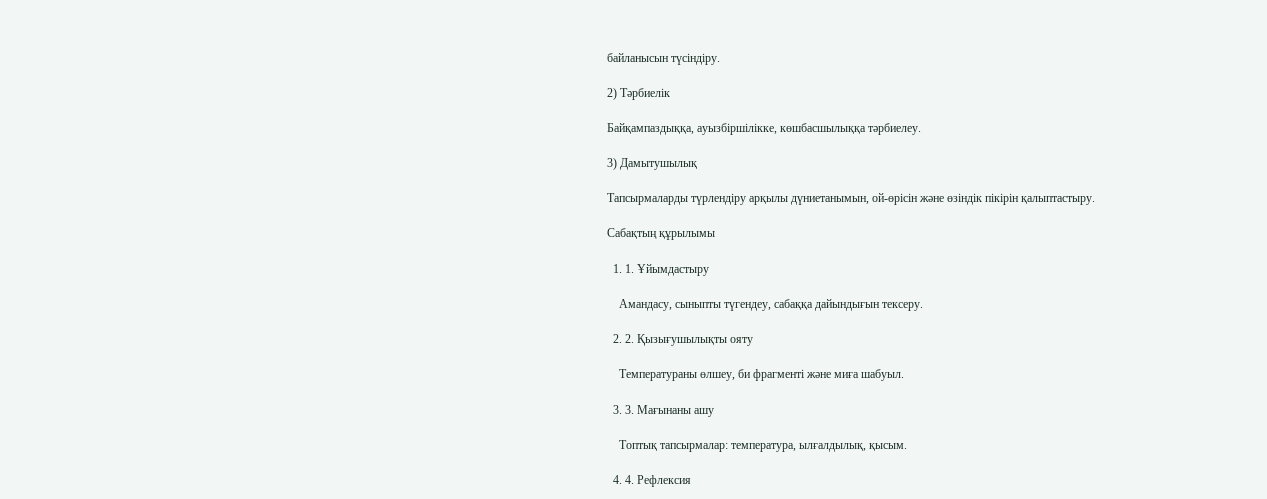байланысын түсіндіру.

2) Тәрбиелік

Байқампаздыққа, ауызбіршілікке, көшбасшылыққа тәрбиелеу.

3) Дамытушылық

Тапсырмаларды түрлендіру арқылы дүниетанымын, ой-өрісін және өзіндік пікірін қалыптастыру.

Сабақтың құрылымы

  1. 1. Ұйымдастыру

    Амандасу, сыныпты түгендеу, сабаққа дайындығын тексеру.

  2. 2. Қызығушылықты ояту

    Температураны өлшеу, би фрагменті және миға шабуыл.

  3. 3. Мағынаны ашу

    Топтық тапсырмалар: температура, ылғалдылық, қысым.

  4. 4. Рефлексия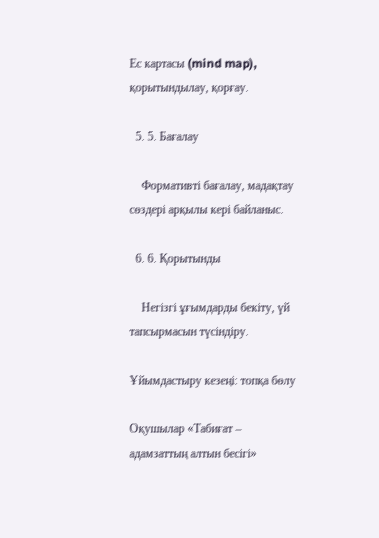Ес картасы (mind map), қорытындылау, қорғау.

  5. 5. Бағалау

    Формативті бағалау, мадақтау сөздері арқылы кері байланыс.

  6. 6. Қорытынды

    Негізгі ұғымдарды бекіту, үй тапсырмасын түсіндіру.

Ұйымдастыру кезеңі: топқа бөлу

Оқушылар «Табиғат – адамзаттың алтын бесігі»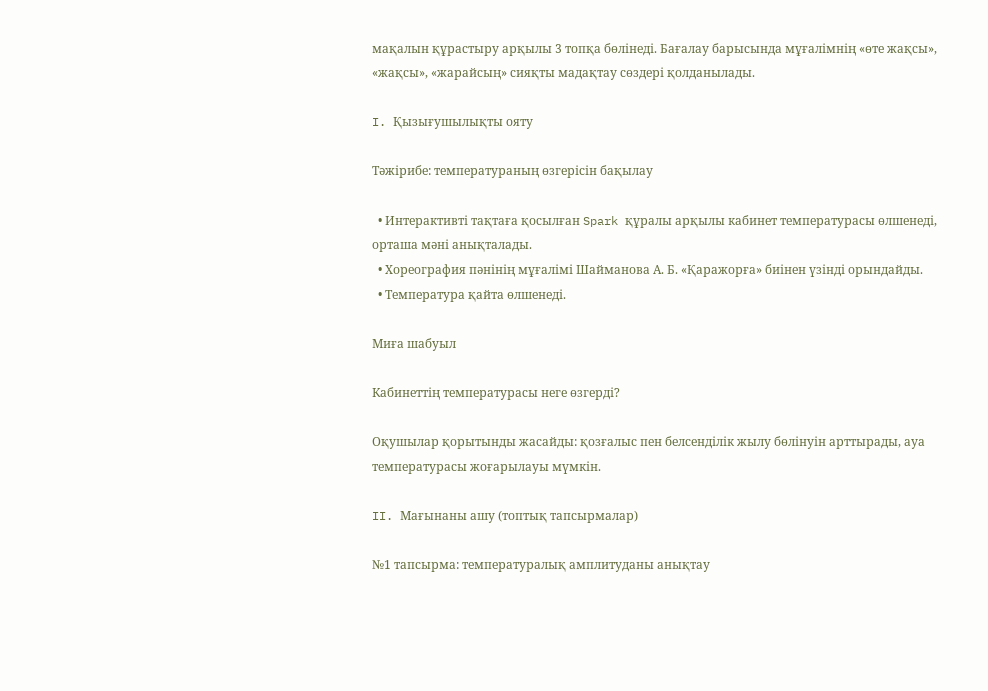мақалын құрастыру арқылы 3 топқа бөлінеді. Бағалау барысында мұғалімнің «өте жақсы», «жақсы», «жарайсың» сияқты мадақтау сөздері қолданылады.

I. Қызығушылықты ояту

Тәжірибе: температураның өзгерісін бақылау

  • Интерактивті тақтаға қосылған Spark құралы арқылы кабинет температурасы өлшенеді, орташа мәні анықталады.
  • Хореография пәнінің мұғалімі Шайманова А. Б. «Қаражорға» биінен үзінді орындайды.
  • Температура қайта өлшенеді.

Миға шабуыл

Кабинеттің температурасы неге өзгерді?

Оқушылар қорытынды жасайды: қозғалыс пен белсенділік жылу бөлінуін арттырады, ауа температурасы жоғарылауы мүмкін.

II. Мағынаны ашу (топтық тапсырмалар)

№1 тапсырма: температуралық амплитуданы анықтау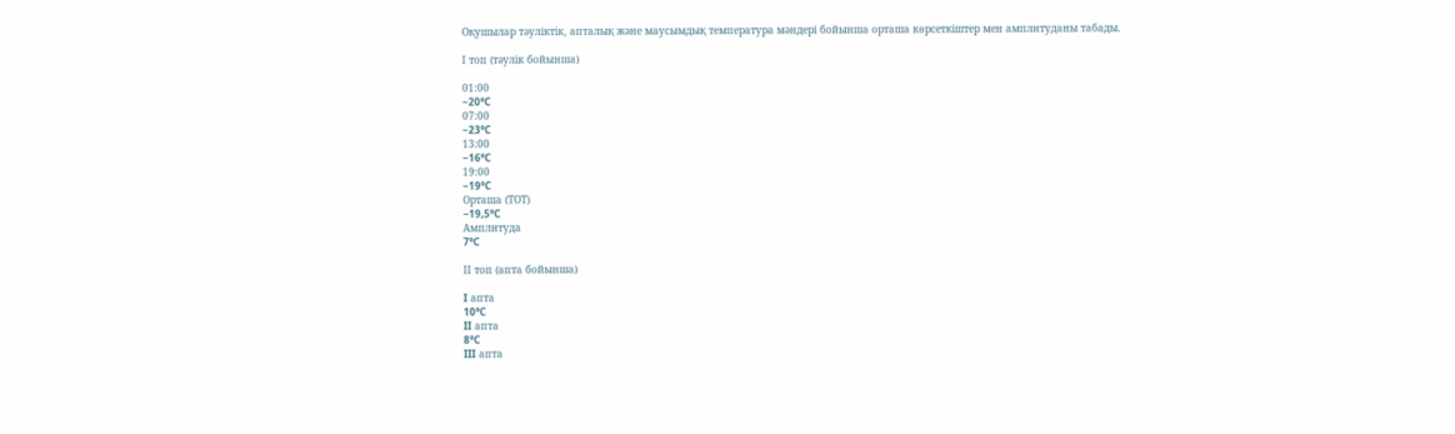Оқушылар тәуліктік, апталық және маусымдық температура мәндері бойынша орташа көрсеткіштер мен амплитуданы табады.

І топ (тәулік бойынша)

01:00
−20°C
07:00
−23°C
13:00
−16°C
19:00
−19°C
Орташа (ТОТ)
−19,5°C
Амплитуда
7°C

ІІ топ (апта бойынша)

I апта
10°C
II апта
8°C
III апта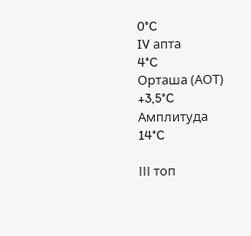0°C
IV апта
4°C
Орташа (АОТ)
+3,5°C
Амплитуда
14°C

ІІІ топ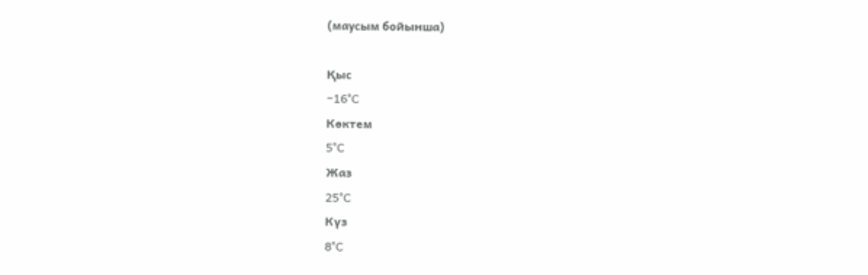(маусым бойынша)

Қыс
−16°C
Көктем
5°C
Жаз
25°C
Күз
8°C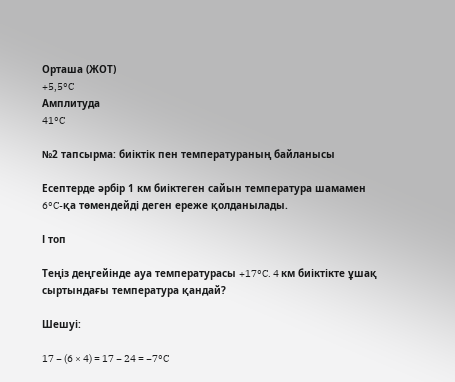Орташа (ЖОТ)
+5,5°C
Амплитуда
41°C

№2 тапсырма: биіктік пен температураның байланысы

Есептерде әрбір 1 км биіктеген сайын температура шамамен 6°C-қа төмендейді деген ереже қолданылады.

І топ

Теңіз деңгейінде ауа температурасы +17°C. 4 км биіктікте ұшақ сыртындағы температура қандай?

Шешуі:

17 − (6 × 4) = 17 − 24 = −7°C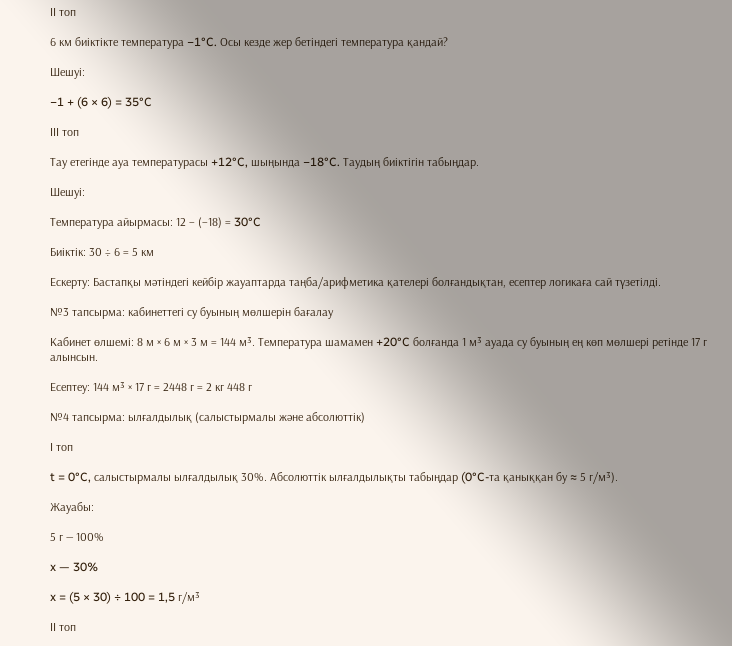ІІ топ

6 км биіктікте температура −1°C. Осы кезде жер бетіндегі температура қандай?

Шешуі:

−1 + (6 × 6) = 35°C

ІІІ топ

Тау етегінде ауа температурасы +12°C, шыңында −18°C. Таудың биіктігін табыңдар.

Шешуі:

Температура айырмасы: 12 − (−18) = 30°C

Биіктік: 30 ÷ 6 = 5 км

Ескерту: Бастапқы мәтіндегі кейбір жауаптарда таңба/арифметика қателері болғандықтан, есептер логикаға сай түзетілді.

№3 тапсырма: кабинеттегі су буының мөлшерін бағалау

Кабинет өлшемі: 8 м × 6 м × 3 м = 144 м³. Температура шамамен +20°C болғанда 1 м³ ауада су буының ең көп мөлшері ретінде 17 г алынсын.

Есептеу: 144 м³ × 17 г = 2448 г = 2 кг 448 г

№4 тапсырма: ылғалдылық (салыстырмалы және абсолюттік)

І топ

t = 0°C, салыстырмалы ылғалдылық 30%. Абсолюттік ылғалдылықты табыңдар (0°C-та қаныққан бу ≈ 5 г/м³).

Жауабы:

5 г — 100%

x — 30%

x = (5 × 30) ÷ 100 = 1,5 г/м³

ІІ топ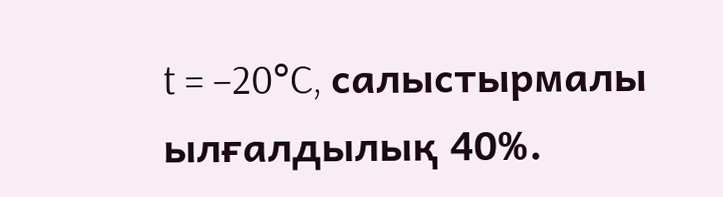t = −20°C, салыстырмалы ылғалдылық 40%.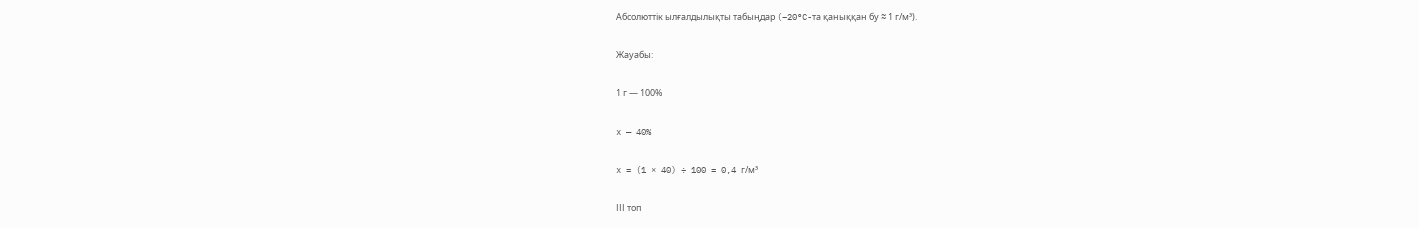Абсолюттік ылғалдылықты табыңдар (−20°C-та қаныққан бу ≈ 1 г/м³).

Жауабы:

1 г — 100%

x — 40%

x = (1 × 40) ÷ 100 = 0,4 г/м³

ІІІ топ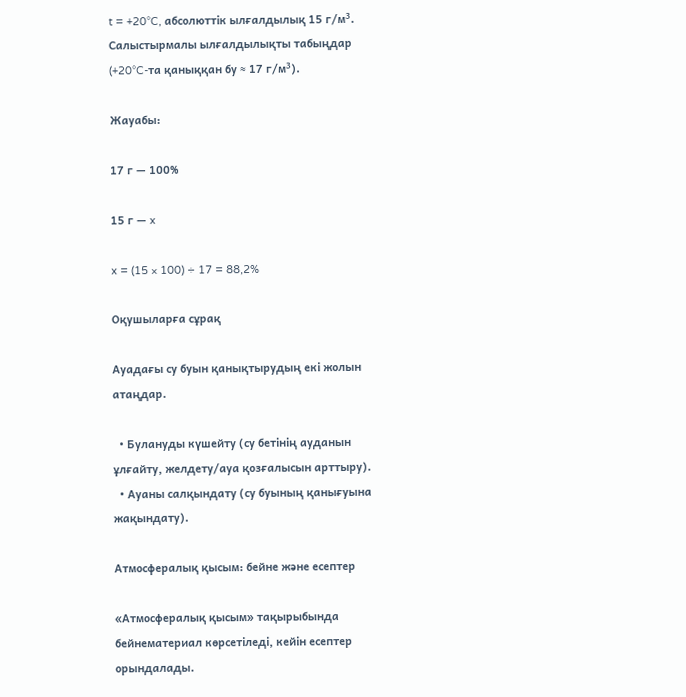t = +20°C, абсолюттік ылғалдылық 15 г/м³. Салыстырмалы ылғалдылықты табыңдар (+20°C-та қаныққан бу ≈ 17 г/м³).

Жауабы:

17 г — 100%

15 г — x

x = (15 × 100) ÷ 17 = 88,2%

Оқушыларға сұрақ

Ауадағы су буын қанықтырудың екі жолын атаңдар.

  • Булануды күшейту (су бетінің ауданын ұлғайту, желдету/ауа қозғалысын арттыру).
  • Ауаны салқындату (су буының қанығуына жақындату).

Атмосфералық қысым: бейне және есептер

«Атмосфералық қысым» тақырыбында бейнематериал көрсетіледі, кейін есептер орындалады.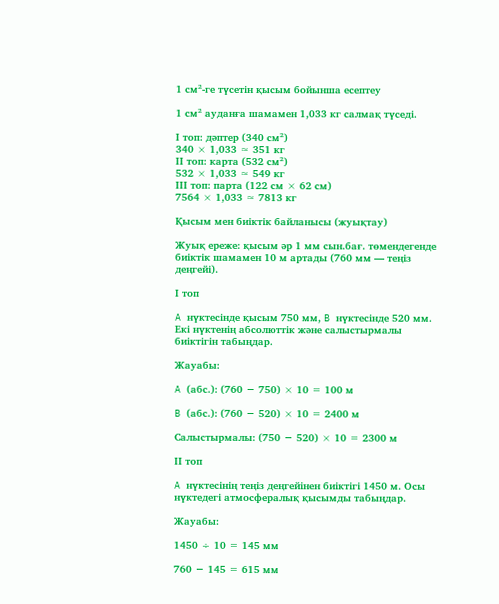1 см²-ге түсетін қысым бойынша есептеу

1 см² ауданға шамамен 1,033 кг салмақ түседі.

І топ: дәптер (340 см²)
340 × 1,033 ≈ 351 кг
ІІ топ: карта (532 см²)
532 × 1,033 ≈ 549 кг
ІІІ топ: парта (122 см × 62 см)
7564 × 1,033 ≈ 7813 кг

Қысым мен биіктік байланысы (жуықтау)

Жуық ереже: қысым әр 1 мм сын.бағ. төмендегенде биіктік шамамен 10 м артады (760 мм — теңіз деңгейі).

І топ

A нүктесінде қысым 750 мм, B нүктесінде 520 мм. Екі нүктенің абсолюттік және салыстырмалы биіктігін табыңдар.

Жауабы:

A (абс.): (760 − 750) × 10 = 100 м

B (абс.): (760 − 520) × 10 = 2400 м

Салыстырмалы: (750 − 520) × 10 = 2300 м

ІІ топ

A нүктесінің теңіз деңгейінен биіктігі 1450 м. Осы нүктедегі атмосфералық қысымды табыңдар.

Жауабы:

1450 ÷ 10 = 145 мм

760 − 145 = 615 мм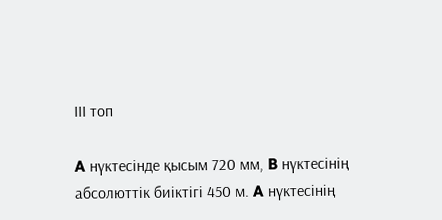ІІІ топ

A нүктесінде қысым 720 мм, B нүктесінің абсолюттік биіктігі 450 м. A нүктесінің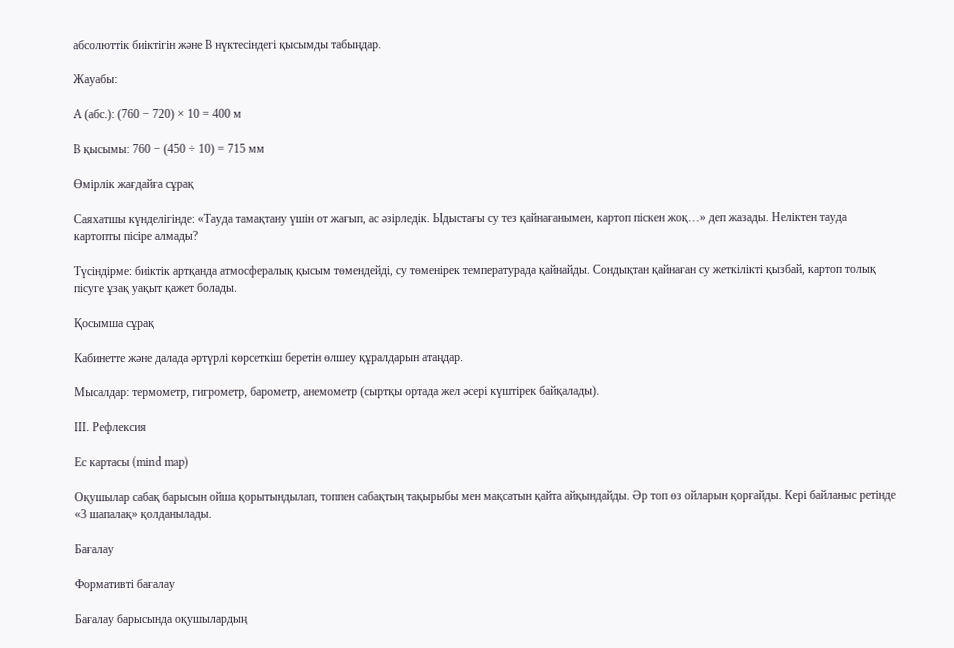абсолюттік биіктігін және B нүктесіндегі қысымды табыңдар.

Жауабы:

A (абс.): (760 − 720) × 10 = 400 м

B қысымы: 760 − (450 ÷ 10) = 715 мм

Өмірлік жағдайға сұрақ

Саяхатшы күнделігінде: «Тауда тамақтану үшін от жағып, ас әзірледік. Ыдыстағы су тез қайнағанымен, картоп піскен жоқ…» деп жазады. Неліктен тауда картопты пісіре алмады?

Түсіндірме: биіктік артқанда атмосфералық қысым төмендейді, су төменірек температурада қайнайды. Сондықтан қайнаған су жеткілікті қызбай, картоп толық пісуге ұзақ уақыт қажет болады.

Қосымша сұрақ

Кабинетте және далада әртүрлі көрсеткіш беретін өлшеу құралдарын атаңдар.

Мысалдар: термометр, гигрометр, барометр, анемометр (сыртқы ортада жел әсері күштірек байқалады).

III. Рефлексия

Ес картасы (mind map)

Оқушылар сабақ барысын ойша қорытындылап, топпен сабақтың тақырыбы мен мақсатын қайта айқындайды. Әр топ өз ойларын қорғайды. Кері байланыс ретінде «3 шапалақ» қолданылады.

Бағалау

Формативті бағалау

Бағалау барысында оқушылардың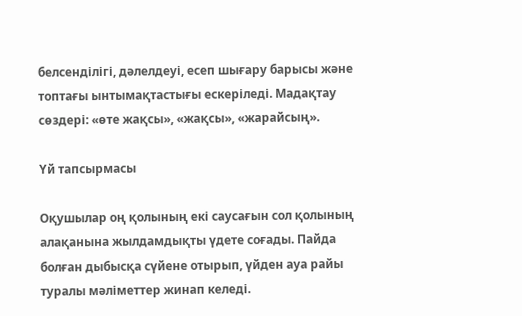белсенділігі, дәлелдеуі, есеп шығару барысы және топтағы ынтымақтастығы ескеріледі. Мадақтау сөздері: «өте жақсы», «жақсы», «жарайсың».

Үй тапсырмасы

Оқушылар оң қолының екі саусағын сол қолының алақанына жылдамдықты үдете соғады. Пайда болған дыбысқа сүйене отырып, үйден ауа райы туралы мәліметтер жинап келеді.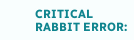CRITICAL RABBIT ERROR: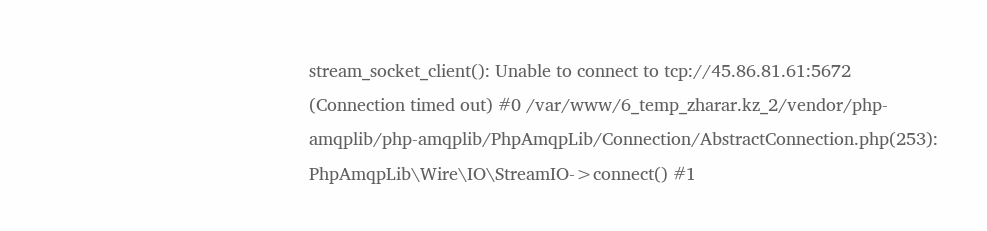stream_socket_client(): Unable to connect to tcp://45.86.81.61:5672 (Connection timed out) #0 /var/www/6_temp_zharar.kz_2/vendor/php-amqplib/php-amqplib/PhpAmqpLib/Connection/AbstractConnection.php(253): PhpAmqpLib\Wire\IO\StreamIO->connect() #1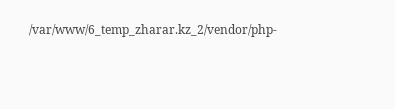/var/www/6_temp_zharar.kz_2/vendor/php-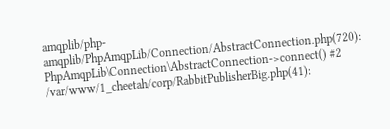amqplib/php-amqplib/PhpAmqpLib/Connection/AbstractConnection.php(720): PhpAmqpLib\Connection\AbstractConnection->connect() #2 /var/www/1_cheetah/corp/RabbitPublisherBig.php(41):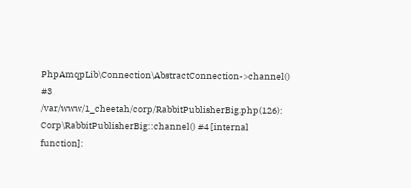PhpAmqpLib\Connection\AbstractConnection->channel() #3 /var/www/1_cheetah/corp/RabbitPublisherBig.php(126): Corp\RabbitPublisherBig::channel() #4 [internal function]: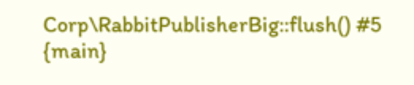Corp\RabbitPublisherBig::flush() #5 {main}